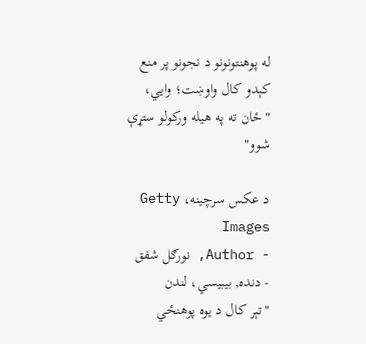له پوهنتونونو د نجونو پر منع کېدو کال واوښت؛ وايي، "ځان ته په هیله ورکولو ستړې شوو"

د عکس سرچینه، Getty Images
- Author, نورګل شفق
- دنده, بيبيسي، لندن
"تېر کال د یوه پوهنځي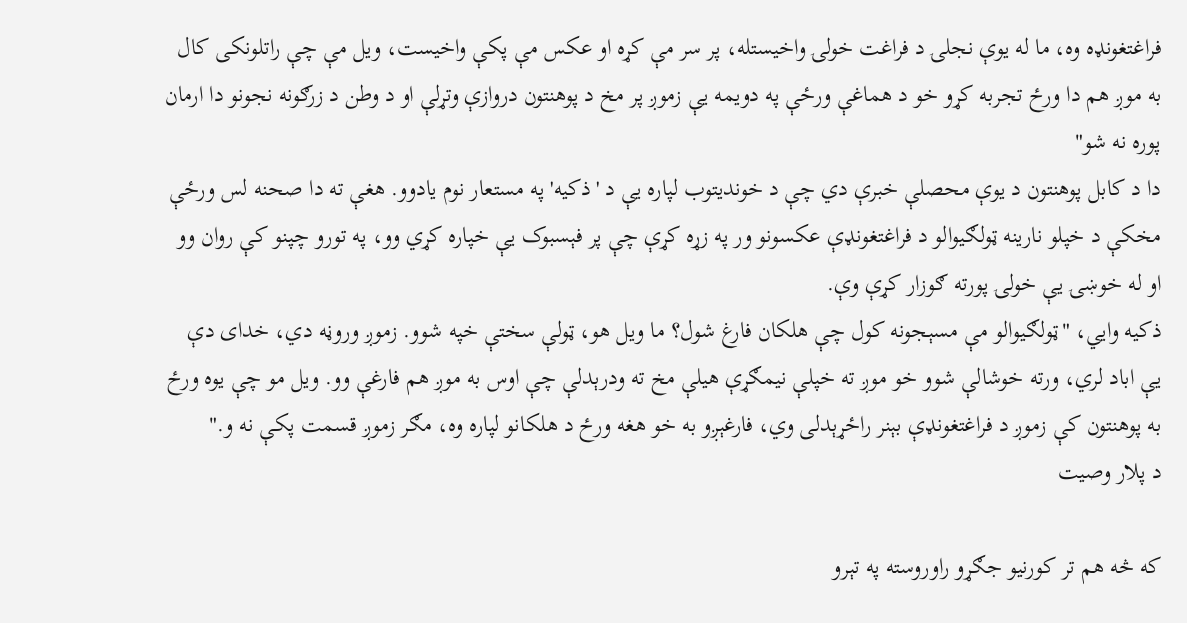فراغتغونډه وه، ما له یوې نجلۍ د فراغت خولۍ واخیستله، پر سر مې کړه او عکس مې پکې واخیست، ویل مې چې راتلونکی کال به موږ هم دا ورځ تجربه کړو خو د هماغې ورځې په دویمه یې زموږ پر مخ د پوهنتون دروازې وتړلې او د وطن د زرګونه نجونو دا ارمان پوره نه شو"
دا د کابل پوهنتون د یوې محصلې خبرې دي چې د خوندیتوب لپاره یې د 'ذکیه' په مستعار نوم یادوو. هغې ته دا صحنه لس ورځې مخکې د خپلو نارینه ټولګیوالو د فراغتغونډې عکسونو ور په زړه کړې چې پر فېسبوک یې خپاره کړي وو، په تورو چپنو کې روان وو او له خوښۍ یې خولۍ پورته ګوزار کړې وې.
ذکیه وايي، "ټولګیوالو مې مسېجونه کول چې هلکان فارغ شول؟ ما ویل هو، ټولې سختې خپه شوو. زموږ وروڼه دي، خدای دې یې اباد لري، ورته خوشالې شوو خو موږ ته خپلې نیمګړې هیلې مخ ته ودرېدلې چې اوس به موږ هم فارغې وو. ویل مو چې یوه ورځ به پوهنتون کې زموږ د فراغتغونډې بېنر راځړېدلی وي، فارغېږو به خو هغه ورځ د هلکانو لپاره وه، مګر زموږ قسمت پکې نه و."
د پلار وصیت

که څه هم تر کورنیو جګړو راوروسته په تېرو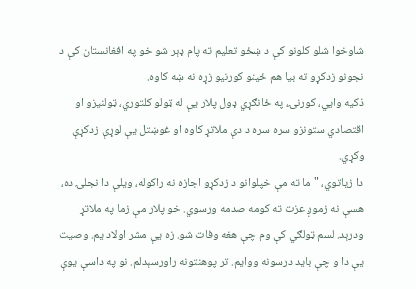شاوخوا شلو کلونو کې د ښځو تعلیم ته پام ډېر شو خو په افغانستان کې د نجونو زدکړو ته بیا هم ځينو کورنیو زړه نه ښه کاوه.
ذکیه وايي، کورنۍ، په ځانګړي ډول پلار یې له ټولو کلتوري، ټولنیزو او اقتصادي ستونزو سره سره د دې ملاتړ کاوه او غوښتل یې لوړې زدکړې وکړي.
دا زیاتوي، "ما ته مې خپلوانو د زدکړو اجازه نه راکوله، ویلې دا نجلۍ ده، هسې نه زموږ عزت ته کومه صدمه ورسوي. خو پلار مې زما په ملاتړ ودرېد. لسم ټولګي کې وم چې هغه وفات شو. زه یې مشر اولاد یم. وصیت یې دا و چې باید درسونه ووایم. تر پوهنتونه راورسېدلم. نو په داسې یوې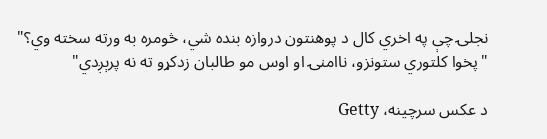نجلۍ چې په اخري کال د پوهنتون دروازه بنده شي، څومره به ورته سخته وي؟"
"پخوا کلتوري ستونزو، ناامنۍ او اوس مو طالبان زدکړو ته نه پرېږدي"

د عکس سرچینه، Getty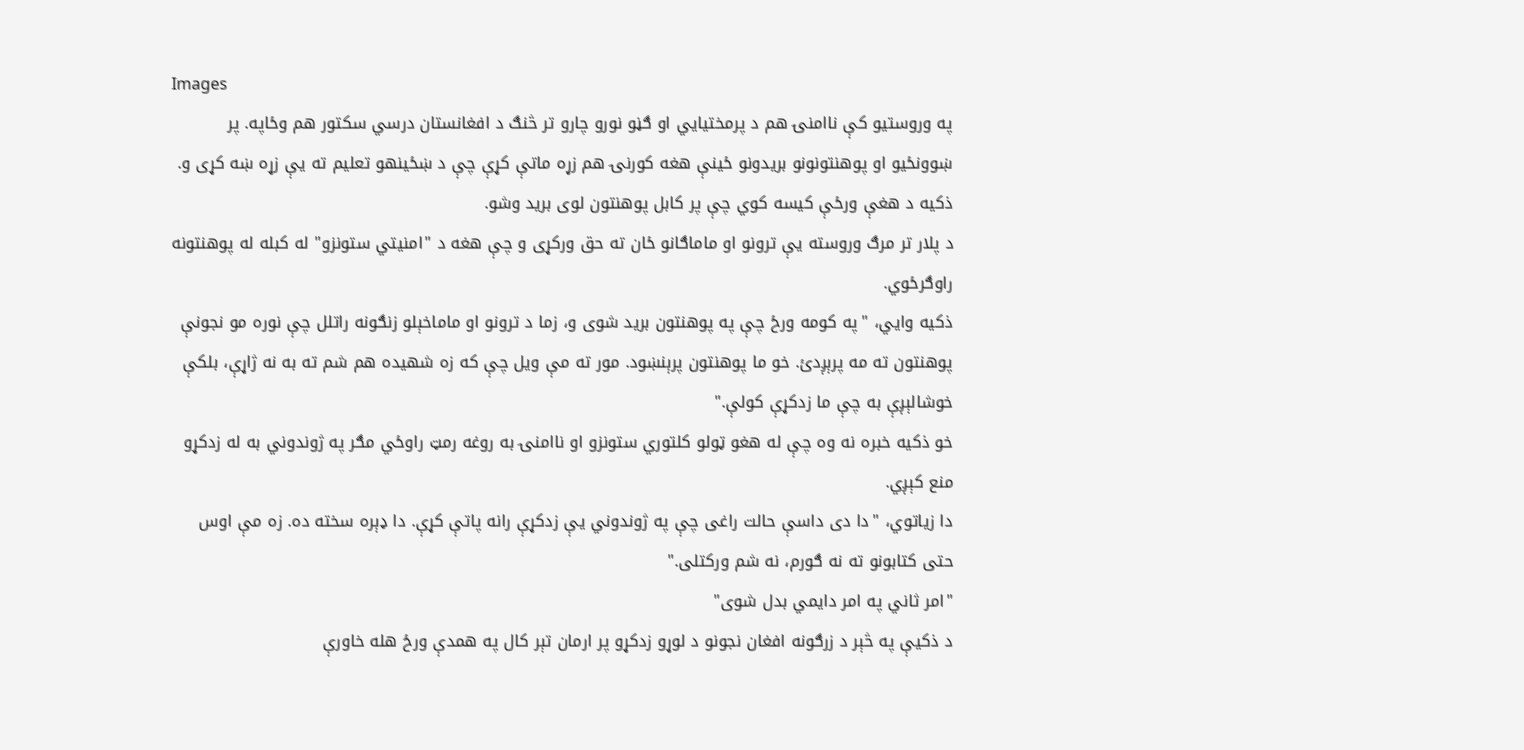Images
په وروستیو کې ناامنۍ هم د پرمختیايي او ګڼو نورو چارو تر څنګ د افغانستان درسي سکتور هم وځاپه. پر ښوونځيو او پوهنتونونو بریدونو ځینې هغه کورنۍ هم زړه ماتې کړې چې د ښځينهو تعلیم ته یې زړه ښه کړی و.
ذکیه د هغې ورځې کیسه کوي چې پر کابل پوهنتون لوی برید وشو.
د پلار تر مرګ وروسته یې ترونو او ماماګانو ځان ته حق ورکړی و چې هغه د "امنیتي ستونزو" له کبله له پوهنتونه راوګرځوي.
ذکیه وايي، "په کومه ورځ چې په پوهنتون برید شوی و، زما د ترونو او ماماخېلو زنګونه راتلل چې نوره مو نجونې پوهنتون ته مه پرېږدئ. خو ما پوهنتون پرېنښود. مور ته مې ویل چې که زه شهیده هم شم ته به نه ژاړې، بلکې خوشالېږې به چې ما زدکړې کولې."
خو ذکیه خبره نه وه چې له هغو ټولو کلتوري ستونزو او ناامنۍ به روغه رمټ راوځي مګر په ژوندوني به له زدکړو منع کېږي.
دا زیاتوي، "دا دی داسې حالت راغی چې په ژوندوني یې زدکړې رانه پاتې کړې. دا ډېره سخته ده. زه مې اوس حتی کتابونو ته نه ګورم، نه شم ورکتلی."
"امر ثاني په امر دایمي بدل شوی"
د ذکیې په څېر د زرګونه افغان نجونو د لوړو زدکړو پر ارمان تېر کال په همدې ورځ هله خاورې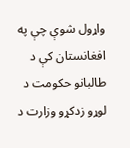واړول شوې چې په افغانستان کې د طالبانو حکومت د لوړو زدکړو وزارت د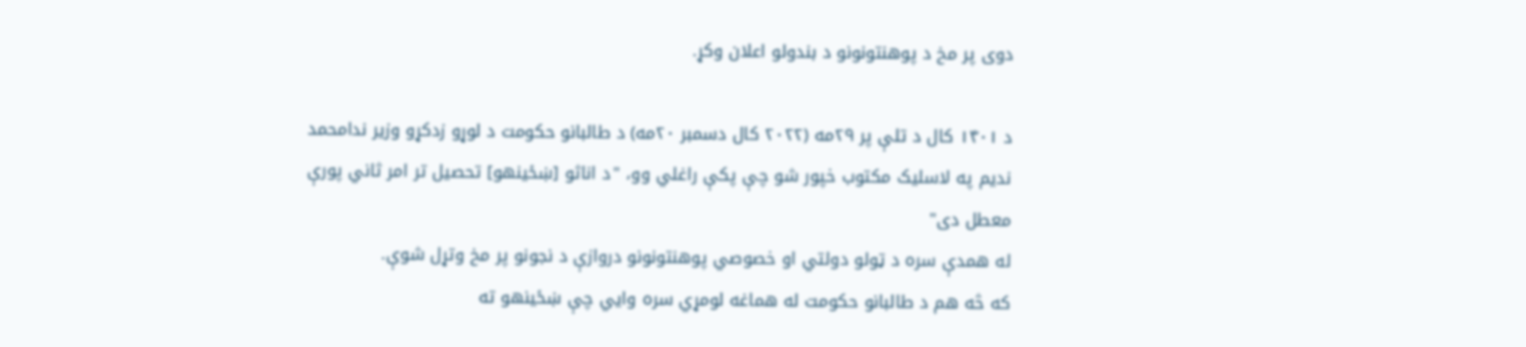دوی پر مخ د پوهنتونونو د بندولو اعلان وکړ.

د ۱۴۰۱ کال د تلې پر ۲۹مه (۲۰۲۲ کال دسمبر ۲۰مه) د طالبانو حکومت د لوړو زدکړو وزیر ندامحمد ندیم په لاسلیک مکتوب خپور شو چې پکې راغلي وو، "د اناثو [ښځينهو] تحصیل تر امر ثاني پورې معطل دی"
له همدې سره د ټولو دولتي او خصوصي پوهنتونونو دروازې د نجونو پر مخ وتړل شوې.
که څه هم د طالبانو حکومت له هماغه لومړي سره وايي چې ښځينهو ته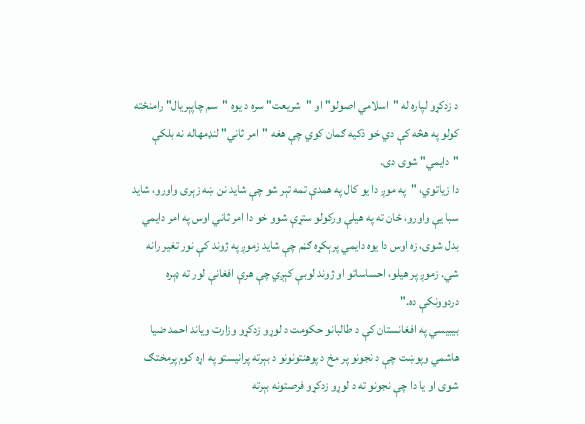د زدکړو لپاره له "اسلامي اصولو" او "شریعت" سره د یوه "سم چاپېریال" رامنځته کولو په هڅه کې دي خو ذکیه ګمان کوي چې هغه "امر ثاني" لنډمهاله نه بلکې "دایمي" شوی دی.
دا زیاتوي، "په موږ دا یو کال په همدې تمه تېر شو چې شاید نن ښه زېری واورو، شاید سبا یې واورو، ځان ته په هیلې ورکولو ستړې شوو خو دا امر ثاني اوس په امر دایمي بدل شوی، زه اوس دا یوه دایمي پرېکړه ګڼم چې شاید زموږ په ژوند کې نور تغیر رانه شي. زموږ پر هیلو، احساساتو او ژوند لوبې کېږي چې هرې افغانې لور ته ډېره دردوونکې ده."
بيبيسي په افغانستان کې د طالبانو حکومت د لوړو زدکړو وزارت ویاند احمد ضیا هاشمي وپوښت چې د نجونو پر مخ د پوهنتونونو د بېرته پرانیستو په اړه کوم پرمختګ شوی او یا دا چې نجونو ته د لوړو زدکړو فرصتونه بېرته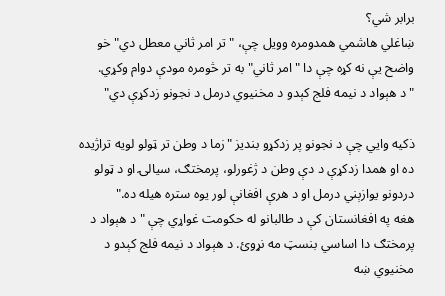برابر شي؟
ښاغلي هاشمي همدومره وویل چې، " تر امر ثاني معطل دي" خو واضح یې نه کړه چې دا "امر ثاني" به تر څومره مودې دوام وکړي.
"د هېواد د نیمه فلج کېدو د مخنيوي درمل د نجونو زدکړې دي"

ذکیه وايي چې د نجونو پر زدکړو بندیز "زما د وطن تر ټولو لویه تراژيده ده او همدا زدکړې د دې وطن د ژغورلو، پرمختګ، سیالۍ او د ټولو دردونو یوازېني درمل او د هرې افغانې لور یوه ستره هیله ده."
هغه په افغانستان کې د طالبانو له حکومت غواړي چې "د هېواد د پرمختګ دا اساسي بنسټ مه نړوئ. د هېواد د نیمه فلج کېدو د مخنيوي ښه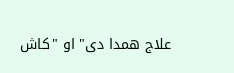علاج همدا دی" او "کاش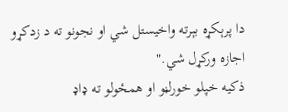دا پرېکړه بېرته واخیستل شي او نجونو ته د زدکړو اجازه ورکړل شي."
ذکیه خپلو خورلڼو او همځولو ته ډاډ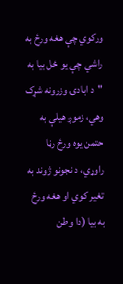ورکوي چې هغه ورځ به راشي چې یو ځل بیا به "د ابادۍ وزرونه شړک وهي، زموږ هیلې به حتمن یوه ورځ رڼا راوړي، د نجونو ژوند به تغیر کوي او هغه ورځ به بیا (دا وطن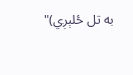به تل ځلېږي)"